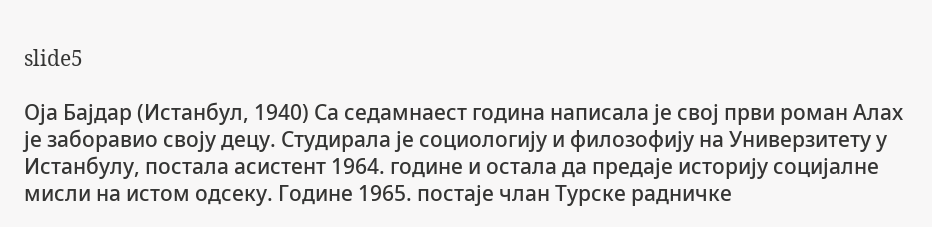slide5

Оја Бајдар (Истанбул, 1940) Са седамнаест година написала је свој први роман Алах је заборавио своју децу. Студирала је социологију и филозофију на Универзитету у Истанбулу, постала асистент 1964. године и остала да предаје историју социјалне мисли на истом одсеку. Године 1965. постаје члан Турске радничке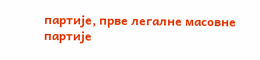партије, прве легалне масовне партије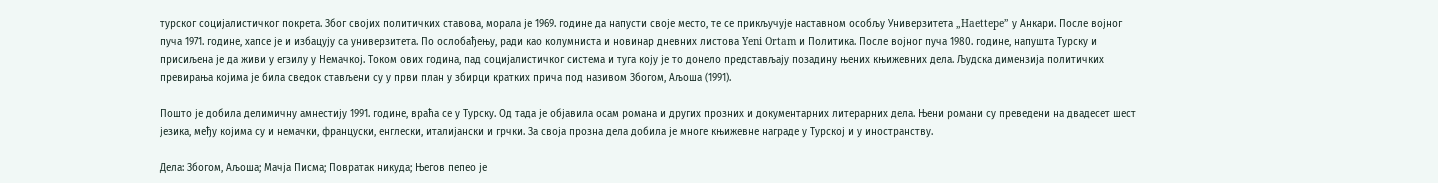турског социјалистичког покрета. Због својих политичких ставова, морала је 1969. године да напусти своје место, те се прикључује наставном особљу Универзитета „Haettepe” у Анкари. После војног пуча 1971. године, хапсе је и избацују са универзитета. По ослобађењу, ради као колумниста и новинар дневних листова Yeni Ortam и Политика. После војног пуча 1980. године, напушта Турску и присиљена је да живи у егзилу у Немачкој. Током ових година, пад социјалистичког система и туга коју је то донело представљају позадину њених књижевних дела. Људска димензија политичких превирања којима је била сведок стављени су у први план у збирци кратких прича под називом Збогом, Аљоша (1991).

Пошто је добила делимичну амнестију 1991. године, враћа се у Турску. Од тада је објавила осам романа и других прозних и документарних литерарних дела. Њени романи су преведени на двадесет шест језика, међу којима су и немачки, француски, енглески, италијански и грчки. За своја прозна дела добила је многе књижевне награде у Турској и у иностранству.

Дела: Збогом, Аљоша; Мачја Писма; Повратак никуда; Његов пепео је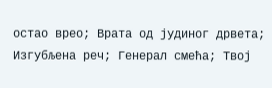остао врео; Врата од јудиног дрвета; Изгубљена реч; Генерал смећа; Твој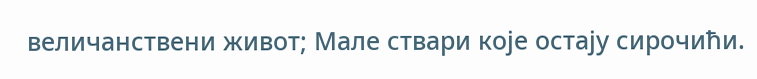величанствени живот; Мале ствари које остају сирочићи.